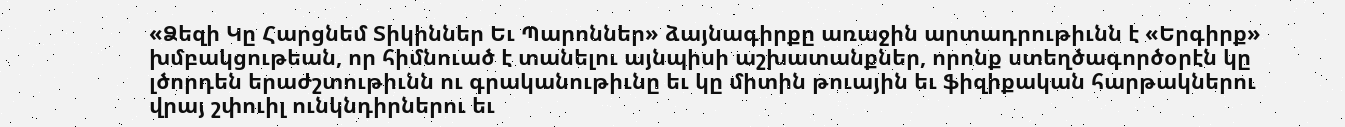«Ձեզի Կը Հարցնեմ Տիկիններ Եւ Պարոններ» ձայնագիրքը առաջին արտադրութիւնն է «Երգիրք» խմբակցութեան, որ հիմնուած է տանելու այնպիսի աշխատանքներ, որոնք ստեղծագործօրէն կը լծորդեն երաժշտութիւնն ու գրականութիւնը եւ կը միտին թուային եւ ֆիզիքական հարթակներու վրայ շփուիլ ունկնդիրներու եւ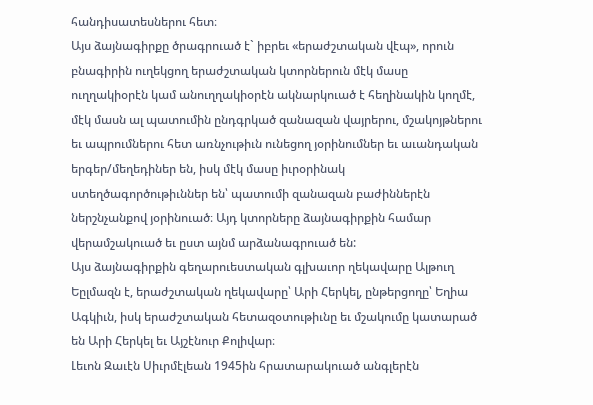հանդիսատեսներու հետ։
Այս ձայնագիրքը ծրագրուած է` իբրեւ «երաժշտական վէպ», որուն բնագիրին ուղեկցող երաժշտական կտորներուն մէկ մասը ուղղակիօրէն կամ անուղղակիօրէն ակնարկուած է հեղինակին կողմէ, մէկ մասն ալ պատումին ընդգրկած զանազան վայրերու, մշակոյթներու եւ ապրումներու հետ առնչութիւն ունեցող յօրինումներ եւ աւանդական երգեր/մեղեդիներ են, իսկ մէկ մասը իւրօրինակ ստեղծագործութիւններ են՝ պատումի զանազան բաժիններէն ներշնչանքով յօրինուած։ Այդ կտորները ձայնագիրքին համար վերամշակուած եւ ըստ այնմ արձանագրուած են:
Այս ձայնագիրքին գեղարուեստական գլխաւոր ղեկավարը Ալթուղ Եըլմազն է, երաժշտական ղեկավարը՝ Արի Հերկել, ընթերցողը՝ Եղիա Ագկիւն, իսկ երաժշտական հետազօտութիւնը եւ մշակումը կատարած են Արի Հերկել եւ Այշէնուր Քոլիվար։
Լեւոն Զաւէն Սիւրմէլեան 1945ին հրատարակուած անգլերէն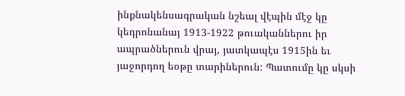ինքնակենսագրական նշեալ վէպին մէջ կը կեդրոնանայ 1913-1922 թուականներու իր ապրածներուն վրայ, յատկապէս 1915ին եւ յաջորդող եօթը տարիներուն: Պատումը կը սկսի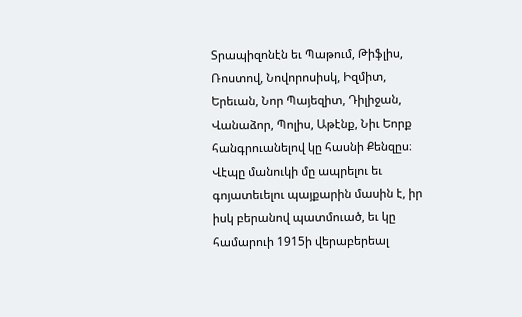Տրապիզոնէն եւ Պաթում, Թիֆլիս, Ռոստով, Նովորոսիսկ, Իզմիտ, Երեւան, Նոր Պայեզիտ, Դիլիջան, Վանաձոր, Պոլիս, Աթէնք, Նիւ Եորք հանգրուանելով կը հասնի Քենզըս։ Վէպը մանուկի մը ապրելու եւ գոյատեւելու պայքարին մասին է, իր իսկ բերանով պատմուած, եւ կը համարուի 1915ի վերաբերեալ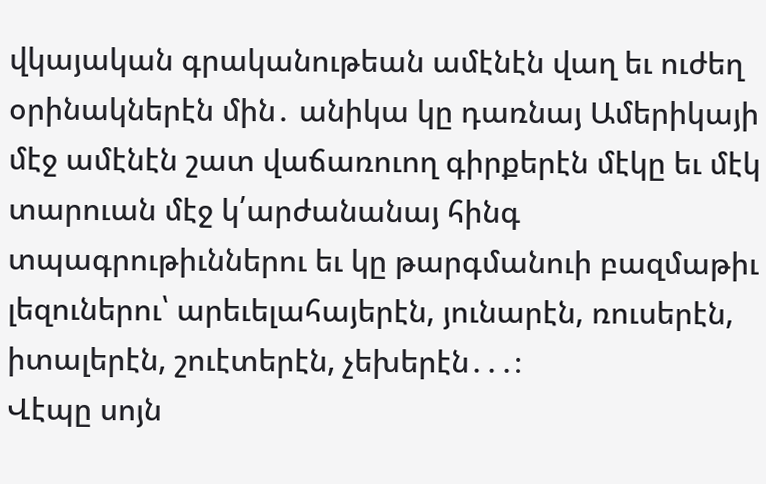վկայական գրականութեան ամէնէն վաղ եւ ուժեղ օրինակներէն մին․ անիկա կը դառնայ Ամերիկայի մէջ ամէնէն շատ վաճառուող գիրքերէն մէկը եւ մէկ տարուան մէջ կ՛արժանանայ հինգ տպագրութիւններու եւ կը թարգմանուի բազմաթիւ լեզուներու՝ արեւելահայերէն, յունարէն, ռուսերէն, իտալերէն, շուէտերէն, չեխերէն․․․։
Վէպը սոյն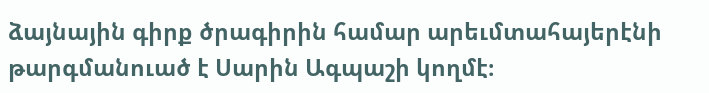ձայնային գիրք ծրագիրին համար արեւմտահայերէնի թարգմանուած է Սարին Ագպաշի կողմէ։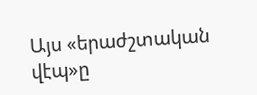Այս «երաժշտական վէպ»ը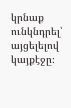կրնաք ունկնդրել՝ այցելելով կայքէջը։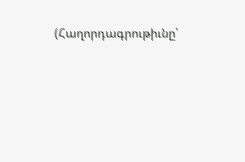(Հաղորդագրութիւնը՝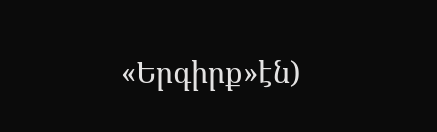«Երգիրք»էն)